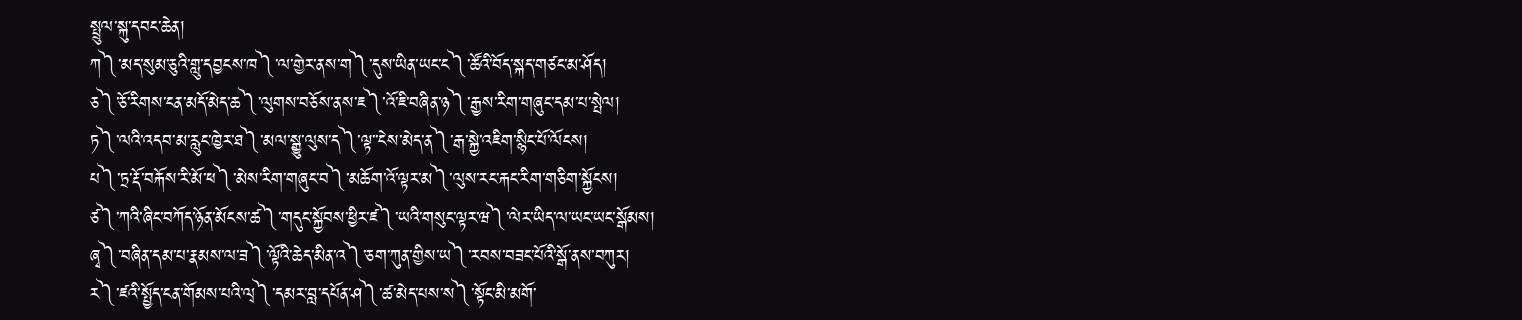སྤྲུལ་སྐུ་དབང་ཆེན།
ཀ༽་མད་སུམ་ཅུའི་གླུ་དབྱངས་ཁ༽་ལ་གྱེར་ནས་ག༽་དུས་ཡིན་ཡང་ང༽་ཚོའི་བོད་སྐད་གཙང་མ་ཤོད།
ཅ༽་ཅོ་རིགས་ངན་མདོ་མེད་ཆ༽་ལུགས་བཅོས་ནས་ཇ༽་འོ་ཇི་བཞིན་ཉ༽་རྒྱས་རིག་གཞུང་དམ་པ་སྤེལ།
ཏ༽་ལའི་འདབ་མ་རླུང་ཁྱེར་ཐ༽་མལ་སྒྱུ་ལུས་ད༽་ལྟ་་ངེས་མེད་ན༽་རྒ་སྐྱེ་འཇིག་སྙིང་པོ་ལོངས།
པ༽་ཏྲ་རྡོ་བརྐོས་རི་མོ་ཕ༽་མེས་རིག་གཞུང་བ༽་མཆོག་འོ་ལྟར་མ༽་ལུས་རང་རྐང་རིག་གཅིག་སྐྱོངས།
ཙ༽་ཀའི་ཞིང་བཀོད་ཉོན་མོངས་ཚ༽་གདུང་སྐྱོབས་ཕྱིར་ཛ༽་ཡའི་གསུང་ལྟར་ཝ༽་ལེར་ཡིད་ལ་ཡང་ཡང་སྒོམས།
ཞྭ༽་བཞིན་དམ་པ་རྣམས་ལ་ཟ༽་ལྟོའི་ཆེད་མིན་འ༽་ཅག་ཀུན་གྱིས་ཡ༽་རབས་བཟང་པོའི་སྒོ་ནས་བཀུར།
ར༽་ཛའི་སྤྱོད་ངན་གོམས་པའི་ལྭ༽་དམར་བླ་དཔོན་ཤ༽་ཚ་མེད་པས་ས༽་སྟོང་མི་མགོ་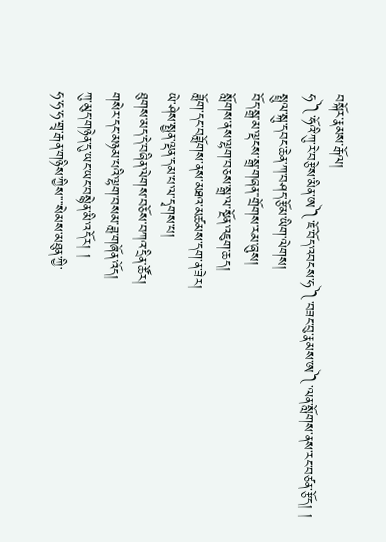བསྐོར་རྣམས་རྒོལ།
ཧ༽་ཧོའི་ཀུ་རེ་བརྩེས་མིན་ཨ༽་ཇོ་བོད་འབངས་ཧ༽་བཟང་བུ་རྣམས་ཨ༽་ལན་སློགས་ནས་རང་བཙན་རྩོད། །
སྤྲུལ་སྐུ་དབང་ཆེན་ཀ་བཤད་རྩོམ་ཡིག་ལེགས།
བོད་སྒྲ་མ་ལྡངས་སྒྲ་གཞན་་གྲོགས་རམ་ཞུས།
སློགས་ནས་ལྷག་བཅས་སྒྲ་ལ་སྔོན་འཇུག་ཆད།
ཟློག་དང་བཟློགས་ནས་མཐའ་མཚམས་དག་ན་ཟེར།
ཡེ་ཤེས་སྤྱན་ལྡན་དམ་པ་ལ་དྭགས་པ།
ཐུགས་མད་དེ་བཞིན་ལེགས་བཅོས་བཀའ་དྲིན་ཚོར།
གསེར་དང་མཉམ་པའི་ལྷག་བསམ་ཟླ་གཞོན་འོད།
ཀུ་མུད་གཉེན་དུ་ཡང་ཡང་བསྙེན་མི་འདོར། །
ཧ་ཧ་ཧ་གྲྭ་རྒན་གཉིས་ཀྱིས་་་་སེམས་མཐུན་ཀྱི་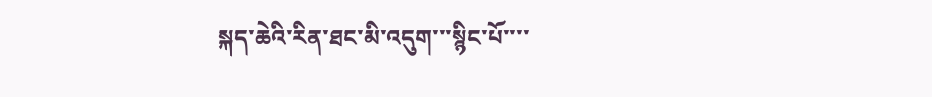སྐད་ཆེའི་རིན་ཐང་མི་འདུག་་་སྙིང་པོ་་་་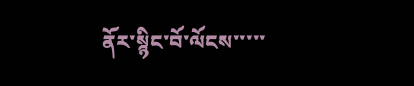ནོར་སྙིང་བོ་ལོངས་་་་་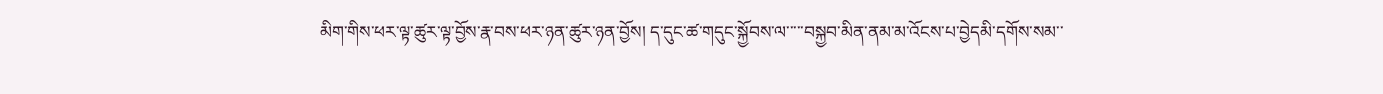མིག་གིས་ཕར་ལྟ་ཚུར་ལྟ་བྱོས་རྣ་བས་ཕར་ཉན་ཚུར་ཉན་བྱོས། ད་དུང་ཚ་གདུང་སྐྱོབས་ལ་་་་་བསྐྱབ་མིན་ནམ་མ་འོངས་པ་བྱེདམི་དགོས་སམ་་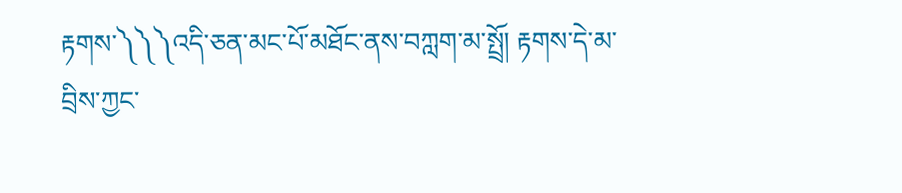རྟགས་༽༽༽འདི་ཅན་མང་པོ་མཐོང་ནས་བཀླག་མ་སྤྲོ། རྟགས་དེ་མ་བྲིས་ཀྱང་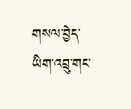གསལ་བྱེད་ཡིག་འབྲུ་གང་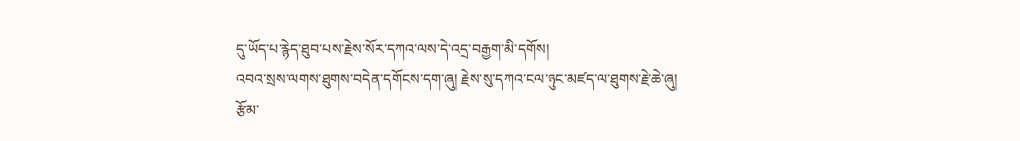དུ་ཡོད་པ་རྙེད་ཐུབ་པས་རྗེས་སོར་དཀའ་ལས་དེ་འདྲ་བརྒྱག་མི་དགོས།
འབའ་སྲས་ལགས་ཐུགས་བདེན་དགོངས་དག་ཞུ། རྗེས་སུ་དཀའ་ངལ་ཉུང་མཛད་ལ་ཐུགས་རྗེ་ཆེ་ཞུ།
རྩོམ་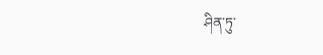ཤིན་ཏུ་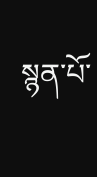སྙན་པོ་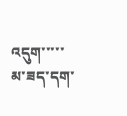འདུག་་་་་མ་ཟད་དག་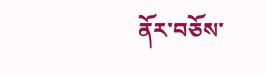ནོར་བཅོས་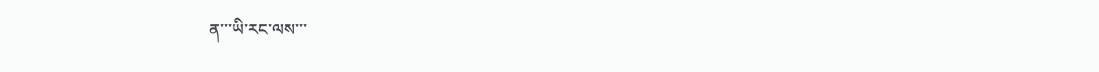ན་་་ཡི་རང་ལས་་་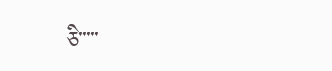ཅི་་་་་